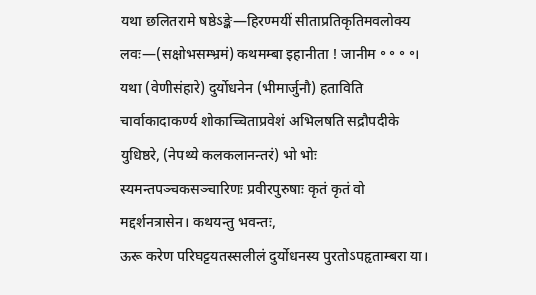यथा छलितरामे षष्ठेऽङ्के—हिरण्मयीं सीताप्रतिकृतिमवलोक्य
लवः—(सक्षोभसम्भ्रमं) कथमम्बा इहानीता ! जानीम ॰ ॰ ॰ ॰।
यथा (वेणीसंहारे) दुर्योधनेन (भीमार्जुनौ) हताविति चार्वाकादाकर्ण्य शोकाच्चिताप्रवेशं अभिलषति सद्रौपदीके युधिष्ठरे, (नेपथ्ये कलकलानन्तरं) भो भोः स्यमन्तपञ्चकसञ्चारिणः प्रवीरपुरुषाः कृतं कृतं वो मद्दर्शनत्रासेन। कथयन्तु भवन्तः,
ऊरू करेण परिघट्टयतस्सलीलं दुर्योधनस्य पुरतोऽपहृताम्बरा या।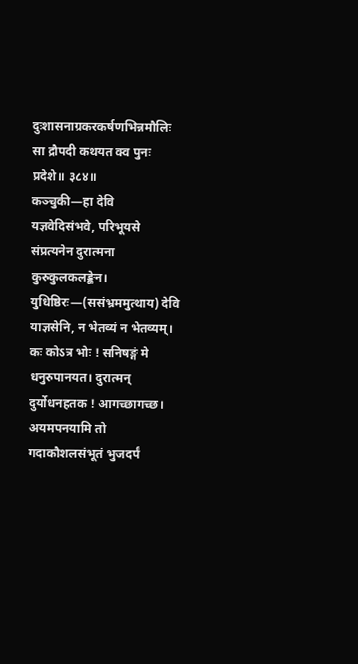दुःशासनाग्रकरकर्षणभिन्नमौलिः सा द्रौपदी कथयत क्व पुनः प्रदेशे॥ ३८४॥
कञ्चुकी—हा देवि यज्ञवेदिसंभवे, परिभूयसे संप्रत्यनेन दुरात्मना कुरुकुलकलङ्केन।
युधिष्ठिरः—(ससंभ्रममुत्थाय) देवि याज्ञसेनि, न भेतव्यं न भेतव्यम्। कः कोऽत्र भोः ! सनिषङ्गं मे धनुरुपानयत। दुरात्मन् दुर्योधनहतक ! आगच्छागच्छ। अयमपनयामि तो गदाकौशलसंभूतं भुजदर्पं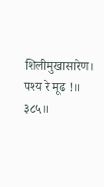शिलीमुखासारेण। पश्य रे मूढ !॥ ३८५॥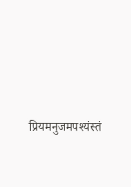प्रियमनुजमपश्यंस्तं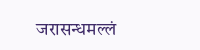जरासन्धमल्लं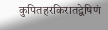कुपितहरकिरातद्वेषिणं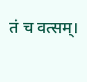तं च वत्सम्।